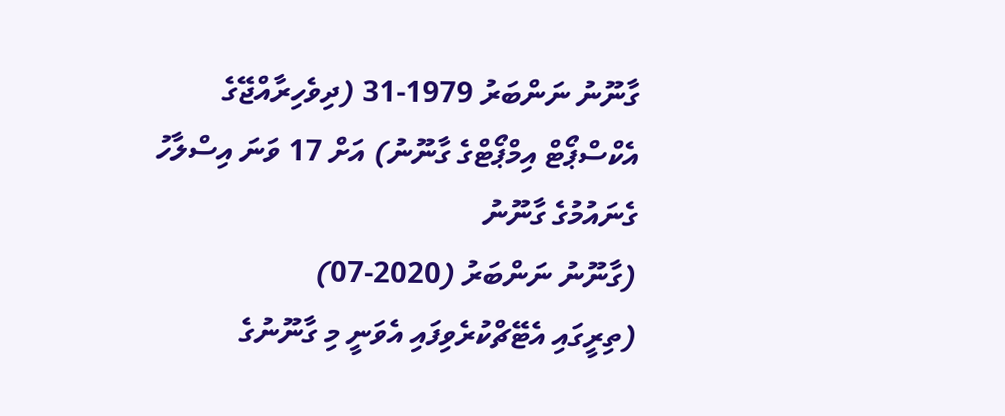ގާނޫނު ނަންބަރު 1979-31 (ދިވެހިރާއްޖޭގެ އެކްސްޕޯޓް އިމްޕޯޓްގެ ގާނޫނު) އަށް 17 ވަނަ އިސްލާހު ގެނައުމުގެ ގާނޫނު
(ގާނޫނު ނަންބަރު (2020-07)
(ތިރީގައި އެޓޭޗްކުރެވިފައި އެވަނީ މި ގާނޫނުގެ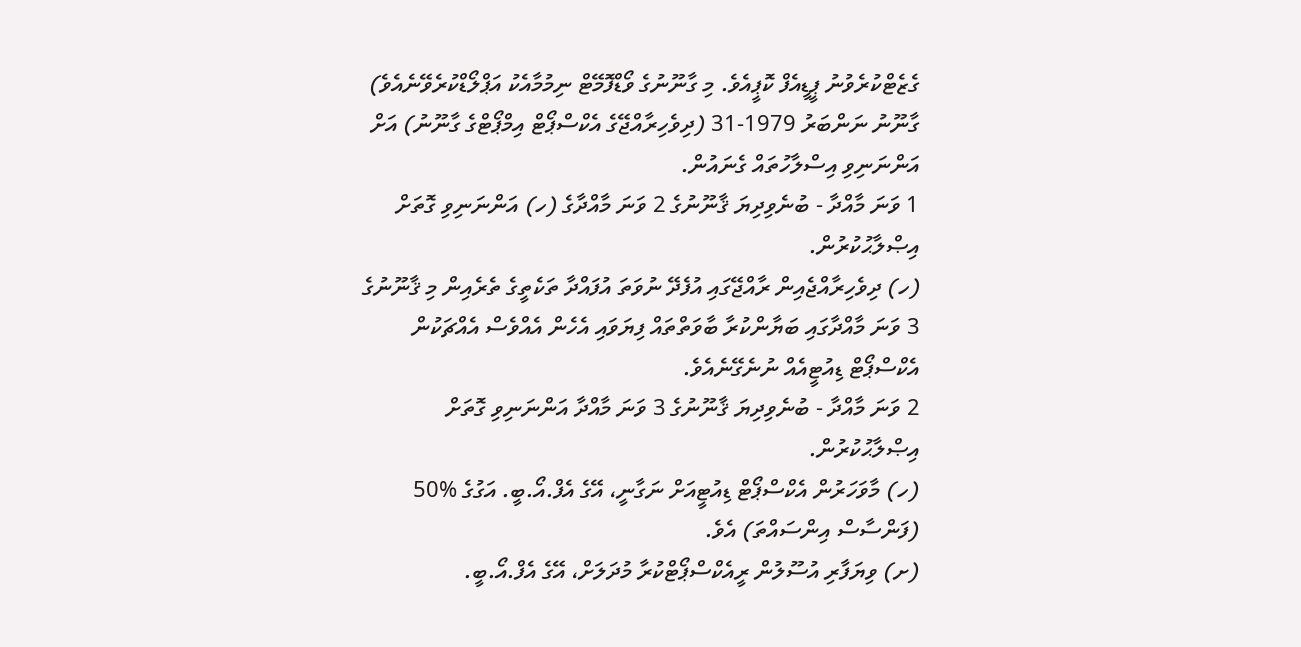ގެޒެޓްކުރެވުނު ޕީޑީއެފް ކޮޕީއެވެ. މި ގާނޫނުގެ ވޯޑްފޮމޭޓް ނިމުމާއެކު އަޕްލޯޑްކުރެވޭނެއެވެ)
ގާނޫނު ނަންބަރު 1979-31 (ދިވެހިރާއްޖޭގެ އެކްސްޕޯޓް އިމްޕޯޓްގެ ގާނޫނު) އަށް އަންނަނިވި އިސްލާހުތައް ގެނައުން.
1 ވަނަ މާއްދާ - ބުނެވިދިޔަ ޤާނޫނުގެ 2 ވަނަ މާއްދާގެ (ހ) އަންނަނިވި ގޮތަށް އިޞްލާޙުކުރުން.
(ހ) ދިވެހިރާއްޖެއިން ރާއްޖޭގައި އުފެދޭ ނުވަތަ އުފައްދާ ތަކެތީގެ ތެރެއިން މި ޤާނޫނުގެ 3 ވަނަ މާއްދާގައި ބަޔާންކުރާ ބާވަތްތައް ފިޔަވައި އެހެން އެއްވެސް އެއްޗަކުން އެކްސްޕޯޓް ޑިއުޓީއެއް ނުނެގޭނެއެވެ.
2 ވަނަ މާއްދާ - ބުނެވިދިޔަ ޤާނޫނުގެ 3 ވަނަ މާއްދާ އަންނަނިވި ގޮތަށް އިޞްލާޙުކުރުން.
(ހ) މާވަހަރުން އެކްސްޕޯޓް ޑިއުޓީއަށް ނަގާނީ، އޭގެ އެފް.އޯ.ބީ. އަގުގެ %50 (ފަންސާސް އިންސައްތަ) އެވެ.
(ށ) ވިޔަފާރި އުސޫލުން ރީއެކްސްޕޯޓްކުރާ މުދަލަށް، އޭގެ އެފް.އޯ.ބީ.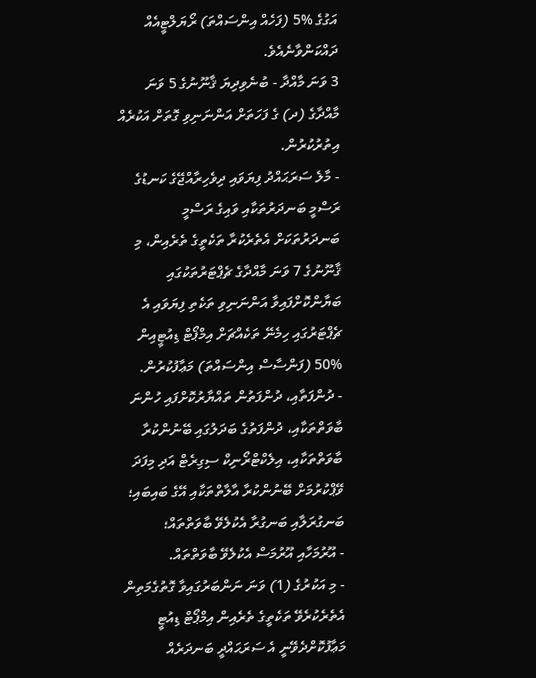އަގުގެ %5 (ފަހެއް އިންސައްތަ) ރޯޔަލްޓީއެއް ދައްކަންވާނެއެވެ.
3 ވަނަ މާއްދާ - ބުނެވިދިޔަ ޤާނޫނުގެ 5 ވަނަ މާއްދާގެ (ދ) ގެ ފަހަތަށް އަންނަނިވި ގޮތަށް އަކުރެއް އިތުރުކުރުން.
- މާލެ ސަރަޙައްދު ފިޔަވައި ދިވެހިރާއްޖޭގެ ކަނޑުގެ ރަސްމީ ބަނދަރުތަކާއި ވައިގެ ރަސްމީ ބަނދަރުތަކަށް އެތެރެކުރާ ތަކެތީގެ ތެރެއިން، މި ޤާނޫނުގެ 7 ވަނަ މާއްދާގެ ޗެޕްޓަރުތަކުގައި ބަޔާންކޮށްފައިވާ އަންނަނިވި ތަކެތި ފިޔަވައި އެ ޗެޕްޓަރުގައި ހިމެނޭ ތަކެއްޗަށް އިމްޕޯޓް ޑިއުޓީއިން %50 (ފަންސާސް އިންސައްތަ) މަޢާފުކުރުން.
- ދުންފަތާއި، ދުންފަތުން ތައްޔާރުކޮށްފައި ހުންނަ ބާވަތްތަކާއި، ދުންފަތުގެ ބަދަލުގައި ބޭނުންކުރާ ބާވަތްތަކާއި، އިލެކްޓްރޯނިކް ސިގިރެޓް އަދި މިފަދަ ވޭޕްކުރުމަށް ބޭނުންކުރާ އާލާތްތަކާއި އޭގެ ބައިބައި؛
ބަނގުރަލާއި ބަނގުރާ އެކުލެވޭ ބާވަތްތައް؛
- އޫރުމަހާއި އޫރުމަސް އެކުލެވޭ ބާވަތްތައް.
- މި އަކުރުގެ (1) ވަނަ ނަންބަރުގައިވާ ގޮތުގެމަތިން އެތެރެކުރެވޭ ތަކެތީގެ ތެރެއިން އިމްޕޯޓް ޑިއުޓީ މަޢާފުކޮށްދެވޭނީ އެ ސަރަޙައްދީ ބަނދަރެއް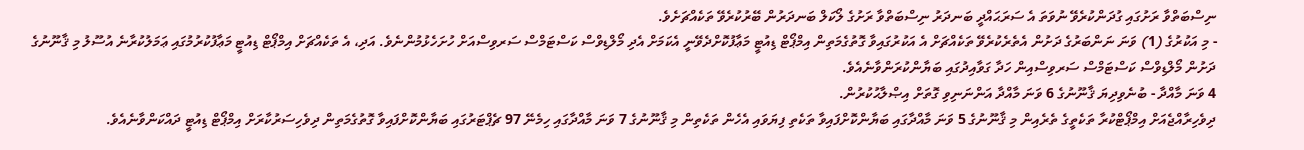ނިސްބަތްވާ ރަށުގައި ގުދަންކުރެވޭ ނުވަތަ އެ ސަރަޙައްދީ ބަނދަރު ނިސްބަތްވާ ރަށުގެ ލޯކަލް ބަނދަރުން ބޭރުކުރެވޭ ތަކެއްޗަށެވެ.
- މި އަކުރުގެ (1) ވަނަ ނަންބަރުގެ ދަށުން އެތެރެކުރެވޭ ތަކެއްޗަށް އެ އަކުރުގައިވާ ގޮތުގެމަތިން އިމްޕޯޓް ޑިއުޓީ މަޢާފުކޮށްދެވޭނީ އެކަމަށް އެދި މޯލްޑިވްސް ކަސްޓަމްސް ސަރވިސްއަށް ހުށަހެޅުމުންނެވެ. އަދި، އެ ތަކެއްޗަށް އިމްޕޯޓް ޑިއުޓީ މަޢާފުކުރުމުގައި ޢަމަލުކުރާނެ އުސޫލު މި ޤާނޫނުގެ ދަށުން މޯލްޑިވްސް ކަސްޓަމްސް ސަރވިސްއިން ހަދާ ގަވާއިދުގައި ބަޔާންކުރަންވާނެއެވެ.
4 ވަނަ މާއްދާ - ބުނެވިދިޔަ ޤާނޫނުގެ 6 ވަނަ މާއްދާ އަންނަނިވި ގޮތަށް އިޞްލާޙުކުރުން.
ދިވެހިރާއްޖެއަށް އިމްޕޯޓްކުރާ ތަކެތީގެ ތެރެއިން މި ޤާނޫނުގެ 5 ވަނަ މާއްދާގައި ބަޔާންކޮށްފައިވާ ތަކެތި ފިޔަވައި އެހެން ތަކެތިން މި ޤާނޫނުގެ 7 ވަނަ މާއްދާގައި ހިމެނޭ 97 ޗެޕްޓަރުގައި ބަޔާންކޮށްފައިވާ ގޮތުގެމަތިން ދިވެހިސަރުކާރަށް އިމްޕޯޓް ޑިއުޓީ ދައްކަންވާނެއެވެ.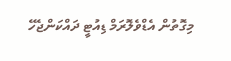މިގޮތުން އެޑްވެލޮރަމް ޑިއުޓީ ދައްކަންޖެހޭ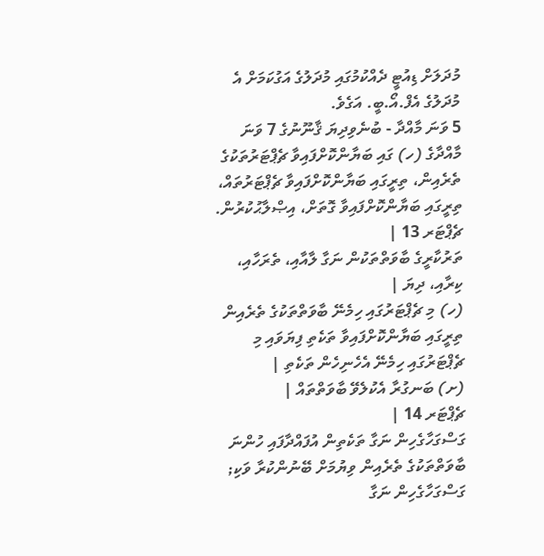މުދަލަށް ޑިއުޓީ ދެއްކުމުގައި މުދަލުގެ އަގުކަމަށް އެ މުދަލުގެ އެފް.އޯ.ބީ. އަގެވެ.
5 ވަނަ މާއްދާ - ބުނެވިދިޔަ ޤާނޫނުގެ 7 ވަނަ މާއްދާގެ (ހ) ގައި ބަޔާންކޮށްފައިވާ ޗެޕްޓަރުތަކުގެ ތެރެއިން، ތިރީގައި ބަޔާންކޮށްފައިވާ ޗެޕްޓަރުތައް، ތިރީގައި ބަޔާންކޮށްފައިވާ ގޮތަށް، އިޞްލާޙުކުރުން.
ޗެޕްޓަރ 13 |
ތަރުކާރީގެ ބާވަތްތަކުން ނަގާ ލާއާއި، ތެރަހާއި، ކިރާއި، ދިޔަ |
(ހ) މި ޗެޕްޓަރުގައި ހިމެނޭ ބާވަތްތަކުގެ ތެރެއިން ތިރީގައި ބަޔާންކޮށްފައިވާ ތަކެތި ފިޔަވައި މި ޗެޕްޓަރުގައި ހިމެނޭ އެހެނިހެން ތަކެތި |
(ށ) ބަނގުރާ އެކުލެވޭ ބާވަތްތައް |
ޗެޕްޓަރ 14 |
ގަސްގަހާގެހިން ނަގާ ތަކެތިން އުފައްދާފައި ހުންނަ ބާވަތްތަކުގެ ތެރެއިން ވިޔުމަށް ބޭނުންކުރާ ވަކި; ގަސްގަހާގެހިން ނަގާ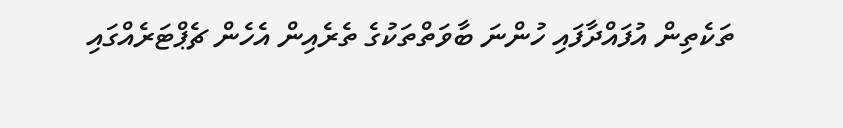ތަކެތިން އުފައްދާފައި ހުންނަ ބާވަތްތަކުގެ ތެރެއިން އެހެން ޗެޕްޓަރެއްގައި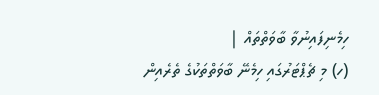ހިމެނިފައިނުވާ ބާވަތްތައް |
(ހ) މި ޗެޕްޓަރުގައި ހިމެނޭ ބާވަތްތަކުގެ ތެރެއިން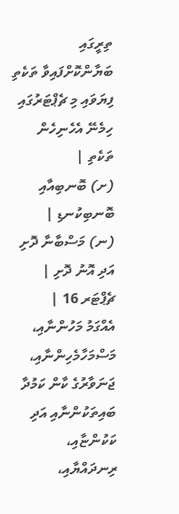ތިރީގައި ބަޔާންކޮށްފައިވާ ތަކެތި ފިޔަވައި މި ޗެޕްޓަރުގައި ހިމެނޭ އެހެނިހެން ތަކެތި |
(ށ) ބޮނބިއާއި ބޮނބިކުނޑި |
(ނ) މަސްބާނާ ދޮށި އަދި އޮނު ދޮށި |
ޗެޕްޓަރ 16 |
އެއްގަމު މަހުންނާއި، މަސްމަހާމެހިންނާއި، ޖަނަވާރުގެ ކާން ކަމުދާ ބައިތަކުންނާއި އަދި ކަކުންޏާއި، ރިނދައްޔާއި،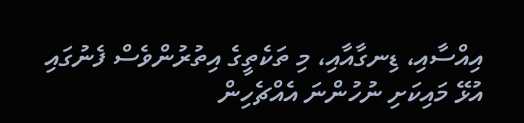އިއްސާއި، ޑިނގާއާއި، މި ތަކެތީގެ އިތުރުންވެސް ފެނުގައި އުޅޭ މައިކަށި ނުހުންނަ އެއްޗެހިން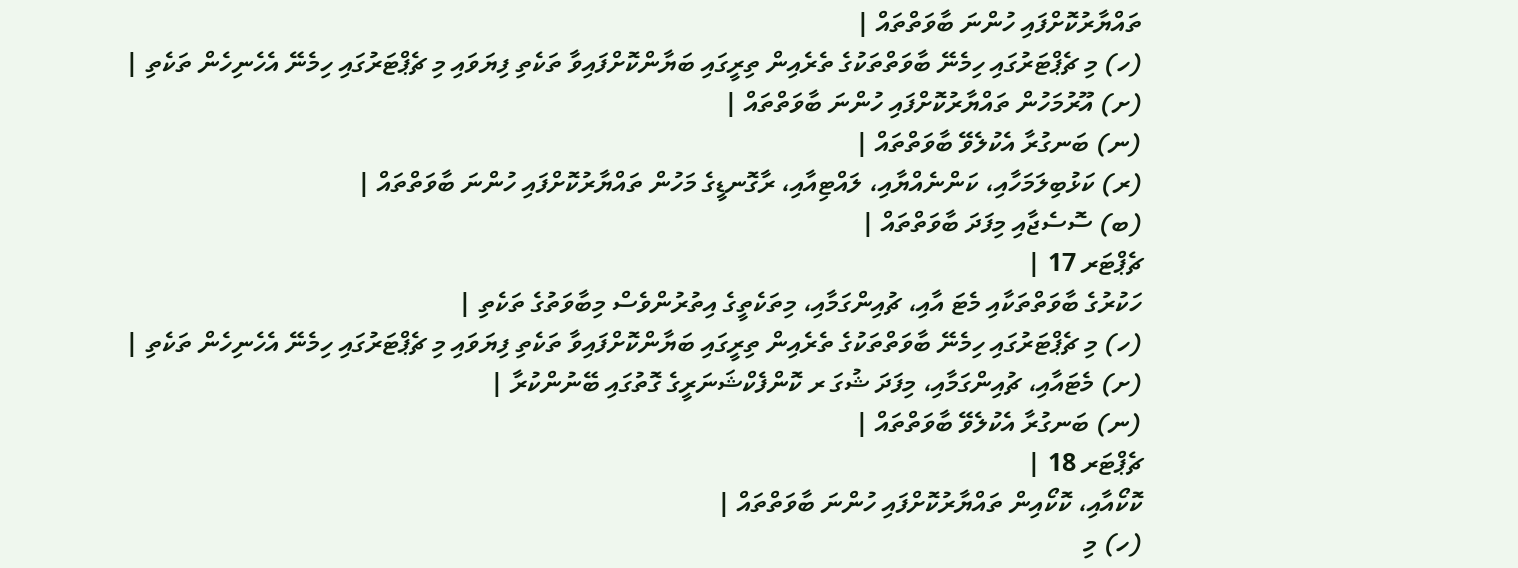ތައްޔާރުކޮށްފައި ހުންނަ ބާވަތްތައް |
(ހ) މި ޗެޕްޓަރުގައި ހިމެނޭ ބާވަތްތަކުގެ ތެރެއިން ތިރީގައި ބަޔާންކޮށްފައިވާ ތަކެތި ފިޔަވައި މި ޗެޕްޓަރުގައި ހިމެނޭ އެހެނިހެން ތަކެތި |
(ށ) އޫރުމަހުން ތައްޔާރުކޮށްފައި ހުންނަ ބާވަތްތައް |
(ނ) ބަނގުރާ އެކުލެވޭ ބާވަތްތައް |
(ރ) ކަޅުބިލަމަހާއި، ކަންނެއްޔާއި، ލައްޓިއާއި، ރާގޮނޑީގެ މަހުން ތައްޔާރުކޮށްފައި ހުންނަ ބާވަތްތައް |
(ބ) ސޮސެޖާއި މިފަދަ ބާވަތްތައް |
ޗެޕްޓަރ 17 |
ހަކުރުގެ ބާވަތްތަކާއި މެޓަ އާއި، ޗުއިންގަމާއި، މިތަކެތީގެ އިތުރުންވެސް މިބާވަތުގެ ތަކެތި |
(ހ) މި ޗެޕްޓަރުގައި ހިމެނޭ ބާވަތްތަކުގެ ތެރެއިން ތިރީގައި ބަޔާންކޮށްފައިވާ ތަކެތި ފިޔަވައި މި ޗެޕްޓަރުގައި ހިމެނޭ އެހެނިހެން ތަކެތި |
(ށ) މެޓައާއި، ޗުއިންގަމާއި، މިފަދަ ޝުގަ ރ ކޮންފެކްޝަނަރީގެ ގޮތުގައި ބޭނުންކުރާ |
(ނ) ބަނގުރާ އެކުލެވޭ ބާވަތްތައް |
ޗެޕްޓަރ 18 |
ކޮކޯއާއި، ކޮކޯއިން ތައްޔާރުކޮށްފައި ހުންނަ ބާވަތްތައް |
(ހ) މި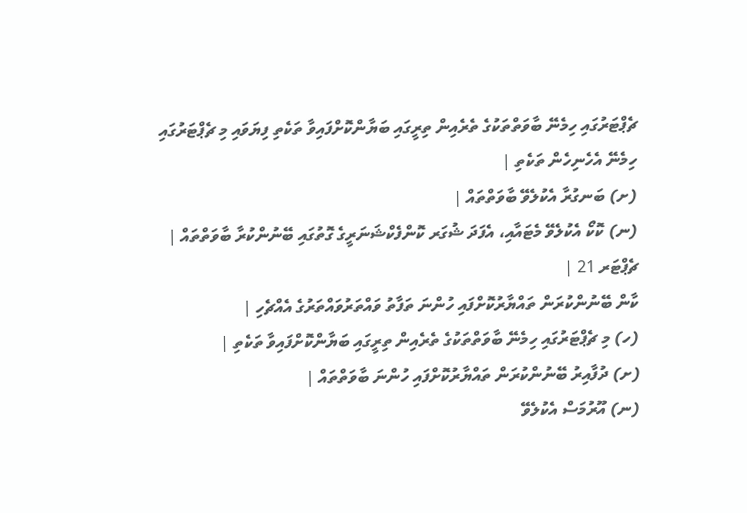ޗެޕްޓަރުގައި ހިމެނޭ ބާވަތްތަކުގެ ތެރެއިން ތިރީގައި ބަޔާންކޮށްފައިވާ ތަކެތި ފިޔަވައި މި ޗެޕްޓަރުގައި ހިމެނޭ އެހެނިހެން ތަކެތި |
(ށ) ބަނގުރާ އެކުލެވޭ ބާވަތްތައް |
(ނ) ކޮކޯ އެކުލެވޭ މެޓައާއި، އެފަދަ ޝުގަރ ކޮންފެކްޝަނަރީގެ ގޮތުގައި ބޭނުންކުރާ ބާވަތްތައް |
ޗެޕްޓަރ 21 |
ކާން ބޭނުންކުރަން ތައްޔާރުކޮށްފައި ހުންނަ ތަފާތު ވައްތަރުވައްތަރުގެ އެއްޗެހި |
(ހ) މި ޗެޕްޓަރުގައި ހިމެނޭ ބާވަތްތަކުގެ ތެރެއިން ތިރީގައި ބަޔާންކޮށްފައިވާ ތަކެތި |
(ށ) ދުފާއިރު ބޭނުންކުރަން ތައްޔާރުކޮށްފައި ހުންނަ ބާވަތްތައް |
(ނ) އޫރުމަސް އެކުލެވޭ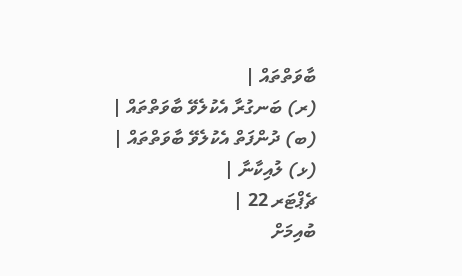ބާވަތްތައް |
(ރ) ބަނގުރާ އެކުލެވޭ ބާވަތްތައް |
(ބ) ދުންފަތް އެކުލެވޭ ބާވަތްތައް |
(ޅ) ލުއިކާނާ |
ޗެޕްޓަރ 22 |
ބުއިމަށް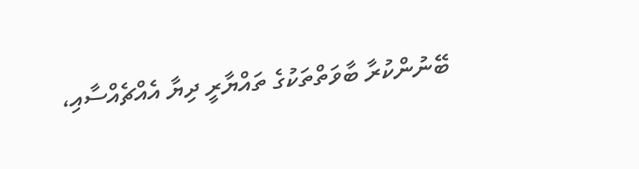ބޭނުންކުރާ ބާވަތްތަކުގެ ތައްޔާރީ ދިޔާ އެއްޗެއްސާއި،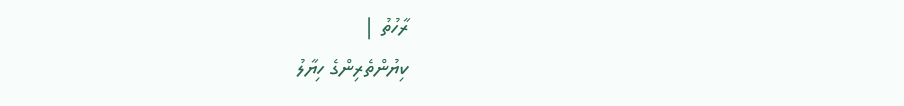ރާހުތު |
ކިޔުންތެރިންގެ ހިޔާލު